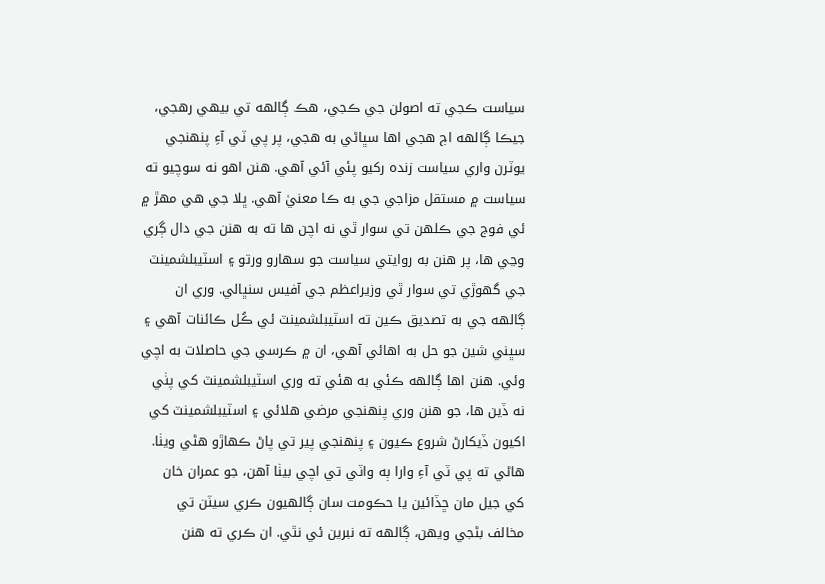سياست ڪجي ته اصولن جي ڪجي، هڪ ڳالھه تي بيهي رهجي، جيڪا ڳالھه اڄ هجي اها سڀاڻي به هجي، پر پي ٽي آءِ پنهنجي يوٽرن واري سياست زنده رکيو پئي آئي آهي. هنن اهو نه سوچيو ته سياست ۾ مستقل مزاجي جي به ڪا معنيٰ آهي. ڀلا جي هي مهڙ ۾ ئي فوج جي ڪلهن تي سوار ٿي نه اچن ها ته به هنن جي دال ڳري وڃي ها، پر هنن به روايتي سياست جو سهارو ورتو ۽ اسٽيبلشمينٽ جي گهوڙي تي سوار ٿي وزيراعظم جي آفيس سنڀالي. وري ان ڳالھه جي به تصديق ڪين ته اسٽيبلشمينٽ ئي ڪُل ڪائنات آهي ۽ سڀني شين جو حل به اهائي آهي، ان ۾ ڪرسي جي حاصلات به اچي وئي. هنن اها ڳالھه ڪئي به هئي ته وري اسٽيبلشمينٽ کي پٺي نه ڏين ها، جو هنن وري پنهنجي مرضي هلائي ۽ اسٽيبلشمينٽ کي اکيون ڏيکارڻ شروع ڪيون ۽ پنهنجي پير تي پاڻ ڪهاڙو هڻي ويٺا.
هاڻي ته پي ٽي آءِ وارا ٻه واٽي تي اچي بيٺا آهن، جو عمران خان کي جيل مان ڇڏائين يا حڪومت سان ڳالهيون ڪري سيٽن تي مخالف بڻجي ويهن، ڳالھه ته نبرين ئي نٿي. ان ڪري ته هنن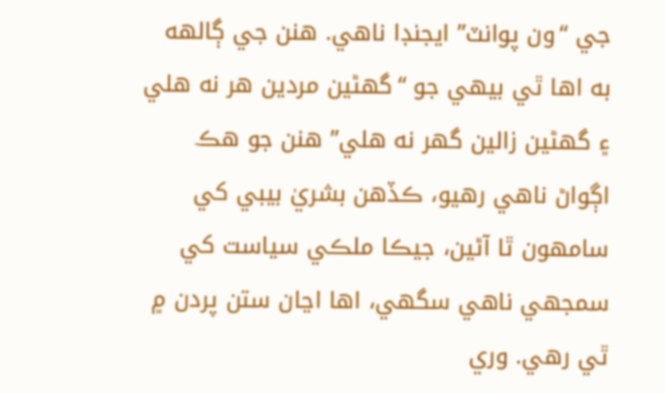جي “ون پوانٽ” ايجنڊا ناهي. هنن جي ڳالھه به اها ٿي بيهي جو “گهڻين مردين هر نه هلي ۽ گهڻين زالين گهر نه هلي” هنن جو هڪ اڳواڻ ناهي رهيو، ڪڏهن بشريٰ بيبي کي سامهون ٿا آڻين، جيڪا ملڪي سياست کي سمجهي ناهي سگهي، اها اڃان ستن پردن ۾ ٿي رهي. وري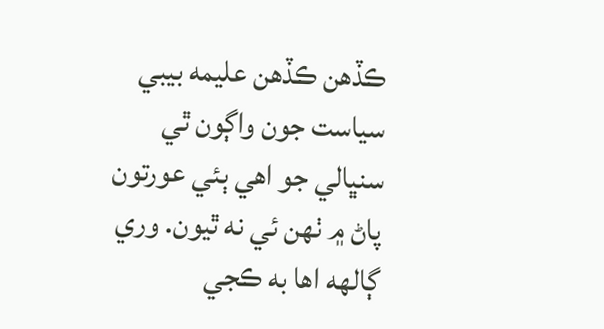ڪڏهن ڪڏهن عليمه بيبي سياست جون واڳون ٿي سنڀالي جو اهي ٻئي عورتون پاڻ ۾ ٺهن ئي نه ٿيون. وري ڳالھه اها به ڪجي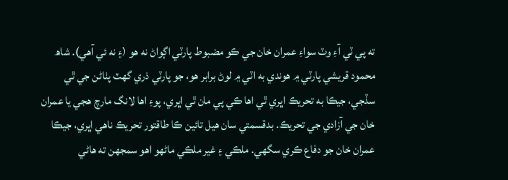ته پي ٽي آءِ وٽ سواءِ عمران خان جي ڪو مضبوط پارٽي اڳواڻ نه هو (۽ نه ئي آهي). شاھ محمود قريشي پارٽي ۾ هوندي به اٽي ۾ لوڻ برابر هو، جو پارٽي ذري گهٽ پٺاڻن جي ٿي سڏجي، جيڪا به تحريڪ اڀري ٿي اها ڪي پي مان ٿي اڀري، پوءِ اها لانگ مارچ هجي يا عمران خان جي آزادي جي تحريڪ. بدقسمتي سان هيل تائين ڪا طاقتور تحريڪ ناهي اڀري، جيڪا عمران خان جو دفاع ڪري سگهي. ملڪي ۽ غير ملڪي ماڻهو اهو سمجهن ته هاڻي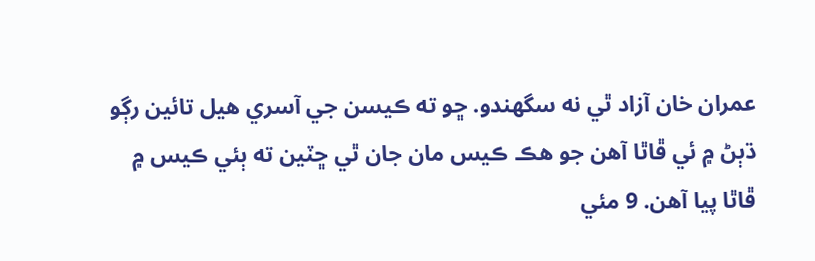عمران خان آزاد ٿي نه سگهندو. ڇو ته ڪيسن جي آسري هيل تائين رڳو ڌٻڻ ۾ ئي ڦاٿا آهن جو هڪ ڪيس مان جان ٿي ڇٽين ته ٻئي ڪيس ۾ ڦاٿا پيا آهن. 9 مئي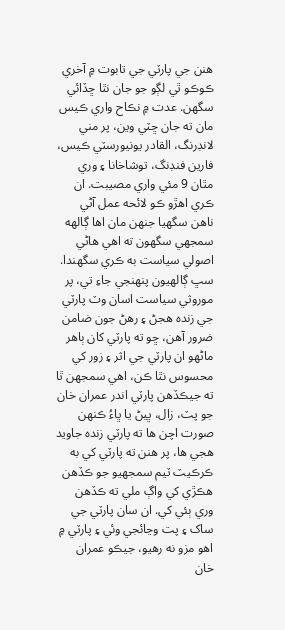هنن جي پارٽي جي تابوت ۾ آخري ڪوڪو ٿي لڳو جو جان نٿا ڇڏائي سگهن. عدت ۾ نڪاح واري ڪيس مان ته جان ڇٽي وين، پر مني لانڊرنگ، القادر يونيورسٽي ڪيس، فارين فنڊنگ، توشاخانا ۽ وري مٿان 9 مئي واري مصيبت. ان ڪري اهڙو ڪو لائحه عمل آڻي ناهن سگهيا جنهن مان اها ڳالھه سمجهي سگهون ته اهي هاڻي اصولي سياست به ڪري سگهندا.
سڀ ڳالهيون پنهنجي جاءِ تي، پر موروثي سياست اسان وٽ پارٽي جي زنده هجڻ ۽ رهڻ جون ضامن ضرور آهن، ڇو ته پارٽي کان ٻاهر ماڻهو ان پارٽي جي اثر ۽ زور کي محسوس نٿا ڪن، اهي سمجهن ٿا ته جيڪڏهن پارٽي اندر عمران خان جو پٽ، زال، ڀيڻ يا ڀاءُ ڪنهن صورت اچن ها ته پارٽي زنده جاويد هجي ها، پر هنن ته پارٽي کي به ڪرڪيٽ ٽيم سمجهيو جو ڪڏهن هڪڙي کي واڳ ملي ته ڪڏهن وري ٻئي کي. ان سان پارٽي جي ساک ۽ پت وڃائجي وئي ۽ پارٽي ۾ اهو مزو نه رهيو، جيڪو عمران خان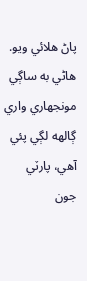پاڻ هلائي ويو. هاڻي به ساڳي مونجهاري واري ڳالھه لڳي پئي آهي، پارٽي جون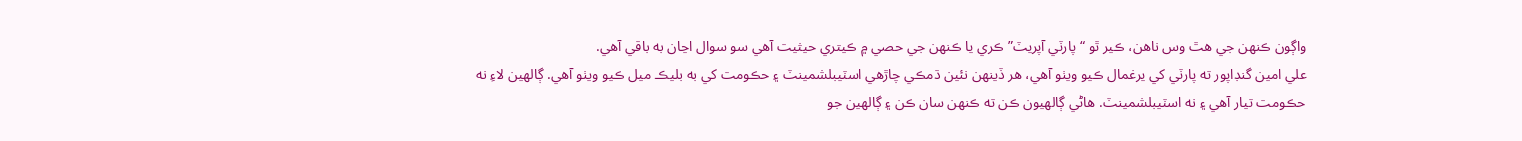واڳون ڪنهن جي هٿ وس ناهن، ڪير ٿو “پارٽي آپريٽ” ڪري يا ڪنهن جي حصي ۾ ڪيتري حيثيت آهي سو سوال اڃان به باقي آهي.
علي امين گنڊاپور ته پارٽي کي يرغمال ڪيو ويٺو آهي، هر ڏينهن نئين ڌمڪي چاڙهي اسٽيبلشمينٽ ۽ حڪومت کي به بليڪ ميل ڪيو ويٺو آهي. ڳالهين لاءِ نه حڪومت تيار آهي ۽ نه اسٽيبلشمينٽ. هاڻي ڳالهيون ڪن ته ڪنهن سان ڪن ۽ ڳالهين جو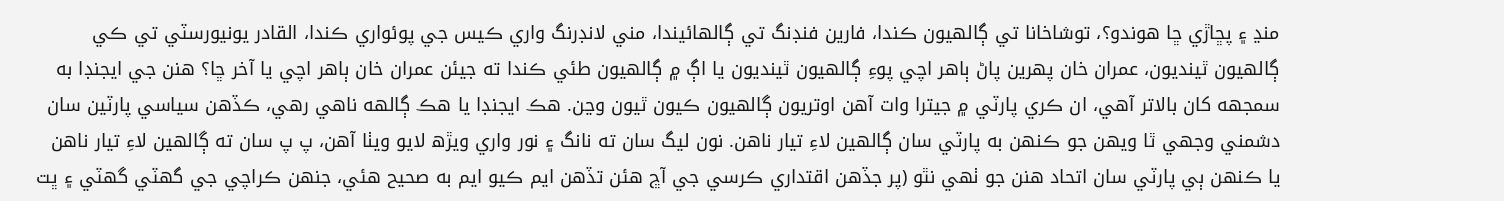منڍ ۽ پڇاڙي ڇا هوندو؟، توشاخانا تي ڳالهيون ڪندا، فارين فنڊنگ تي ڳالهائيندا، مني لانڊرنگ واري ڪيس جي پوئواري ڪندا، القادر يونيورسٽي تي ڪي ڳالهيون ٿينديون، عمران خان پهرين پاڻ ٻاهر اچي پوءِ ڳالهيون ٿينديون يا اڳ ۾ ڳالهيون طئي ڪندا ته جيئن عمران خان ٻاهر اچي يا آخر ڇا؟ هنن جي ايجنڊا به سمجھه کان بالاتر آهي، ان ڪري پارٽي ۾ جيترا وات آهن اوتريون ڳالهيون ڪيون ٿيون وڃن. هڪ ايجنڊا يا هڪ ڳالھه ناهي رهي، ڪڏهن سياسي پارٽين سان دشمني وجهي ٿا ويهن جو ڪنهن به پارٽي سان ڳالهين لاءِ تيار ناهن. نون ليگ سان ته نانگ ۽ نور واري ويڙھ لايو ويٺا آهن، پ پ سان ته ڳالهين لاءِ تيار ناهن يا ڪنهن ٻي پارٽي سان اتحاد هنن جو ٺهي نٿو (پر جڏهن اقتداري ڪرسي جي آڇ هئن تڏهن ايم ڪيو ايم به صحيح هئي، جنهن ڪراچي جي گهٽي گهٽي ۽ ڀت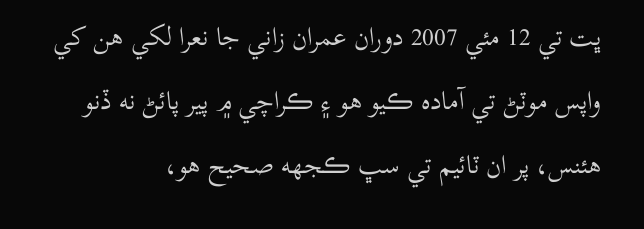ڀت تي 12 مئي 2007 دوران عمران زاني جا نعرا لکي هن کي واپس موٽڻ تي آماده ڪيو هو ۽ ڪراچي ۾ پير پائڻ نه ڏنو هئنس، پر ان ٽائيم تي سڀ ڪجھه صحيح هو،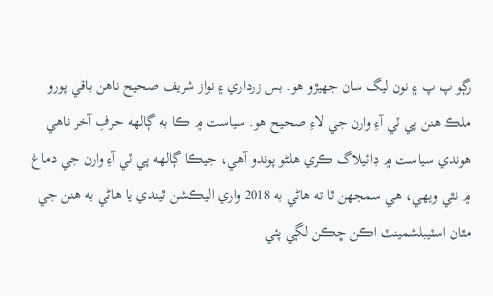رڳو پ پ ۽ نون ليگ سان جهيڙو هو. بس زرداري ۽ نواز شريف صحيح ناهن باقي پورو ملڪ هنن پي ٽي آءِ وارن جي لاءِ صحيح هو. سياست ۾ ڪا به ڳالھه حرفِ آخر ناهي هوندي سياست ۾ ڊائيلاگ ڪري هلڻو پوندو آهي، جيڪا ڳالھه پي ٽي آءِ وارن جي دماغ ۾ نٿي ويهي، هي سمجهن ٿا ته هاڻي به 2018 واري اليڪشن ٿيندي يا هاڻي به هنن جي مٿان اسٽيبلشمينٽ اڪن ڇڪن لڳي پئي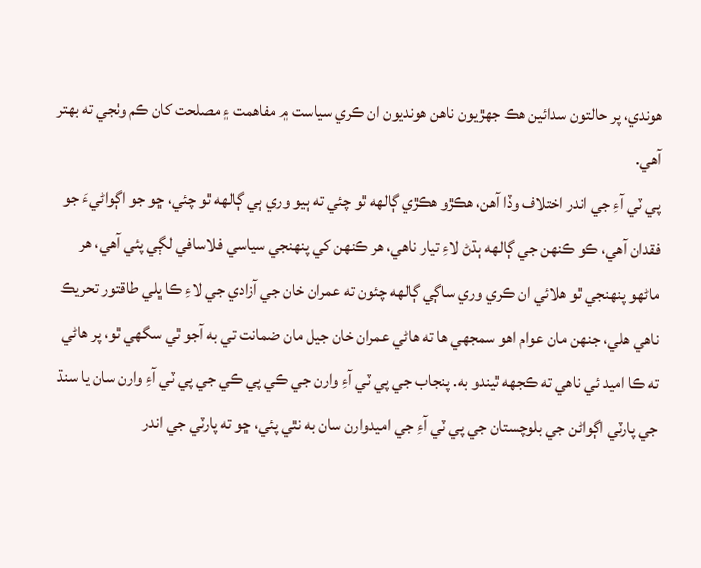هوندي، پر حالتون سدائين هڪ جهڙيون ناهن هونديون ان ڪري سياست ۾ مفاهمت ۽ مصلحت کان ڪم وٺجي ته بهتر آهي.
پي ٽي آءِ جي اندر اختلاف وڏا آهن، هڪڙو هڪڙي ڳالھه ٿو چئي ته ٻيو وري ٻي ڳالھه ٿو چئي، ڇو جو اڳواڻيءَ جو فقدان آهي، ڪو ڪنهن جي ڳالھه ٻڌڻ لاءِ تيار ناهي، هر ڪنهن کي پنهنجي سياسي فلاسافي لڳي پئي آهي، هر ماڻهو پنهنجي ٿو هلائي ان ڪري وري ساڳي ڳالھه چئون ته عمران خان جي آزادي جي لاءِ ڪا ڀلي طاقتور تحريڪ ناهي هلي، جنهن مان عوام اهو سمجهي ها ته هاڻي عمران خان جيل مان ضمانت تي به آجو ٿي سگهي ٿو، پر هاڻي ته ڪا اميد ئي ناهي ته ڪجھه ٿيندو به. پنجاب جي پي ٽي آءِ وارن جي ڪي پي ڪي جي پي ٽي آءِ وارن سان يا سنڌ جي پارٽي اڳواڻن جي بلوچستان جي پي ٽي آءِ جي اميدوارن سان به نٿي پئي، ڇو ته پارٽي جي اندر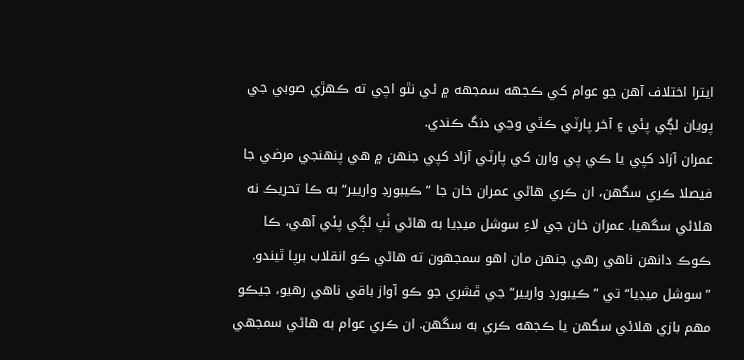ايترا اختلاف آهن جو عوام کي ڪجهه سمجهه ۾ ئي نٿو اچي ته ڪهڙي صوبي جي پويان لڳي پئي ۽ آخر پارٽي ڪٿي وڃي دنگ ڪندي.
عمران آزاد کپي يا ڪي پي وارن کي پارٽي آزاد کپي جنهن ۾ هي پنهنجي مرضي جا فيصلا ڪري سگهن، ان ڪري هاڻي عمران خان جا ”ڪيبورڊ واريير“ به ڪا تحريڪ نه هلائي سگهيا. عمران خان جي لاءِ سوشل ميڊيا به هاڻي ٺَپ لڳي پئي آهي، ڪا ڪوڪ دانهن ناهي رهي جنهن مان اهو سمجهون ته هاڻي ڪو انقلاب برپا ٿيندو. ”سوشل ميڊيا“ تي ”ڪيبورڊ واريير“ جي ڦشري جو ڪو آواز باقي ناهي رهيو، جيڪو مهم بازي هلائي سگهن يا ڪجھه ڪري به سگهن. ان ڪري عوام به هاڻي سمجهي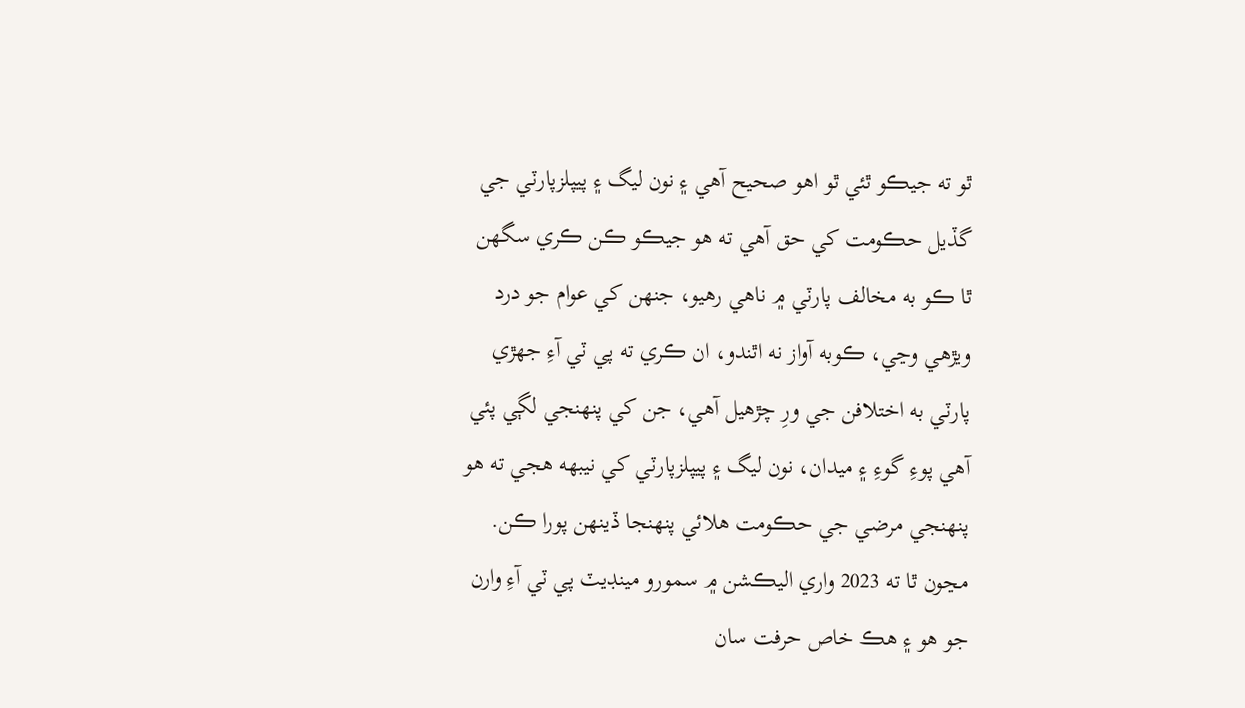ٿو ته جيڪو ٿئي ٿو اهو صحيح آهي ۽ نون ليگ ۽ پيپلزپارٽي جي گڏيل حڪومت کي حق آهي ته هو جيڪو ڪن ڪري سگهن ٿا ڪو به مخالف پارٽي ۾ ناهي رهيو، جنهن کي عوام جو درد ويڙهي وڃي، ڪوبه آواز نه اٿندو، ان ڪري ته پي ٽي آءِ جهڙي پارٽي به اختلافن جي ورِ چڙهيل آهي، جن کي پنهنجي لڳي پئي آهي پوءِ گوءِ ۽ ميدان، نون ليگ ۽ پيپلزپارٽي کي نيبھه هجي ته هو پنهنجي مرضي جي حڪومت هلائي پنهنجا ڏينهن پورا ڪن.
مڃون ٿا ته 2023 واري اليڪشن ۾ سمورو مينڊيٽ پي ٽي آءِ وارن جو هو ۽ هڪ خاص حرفت سان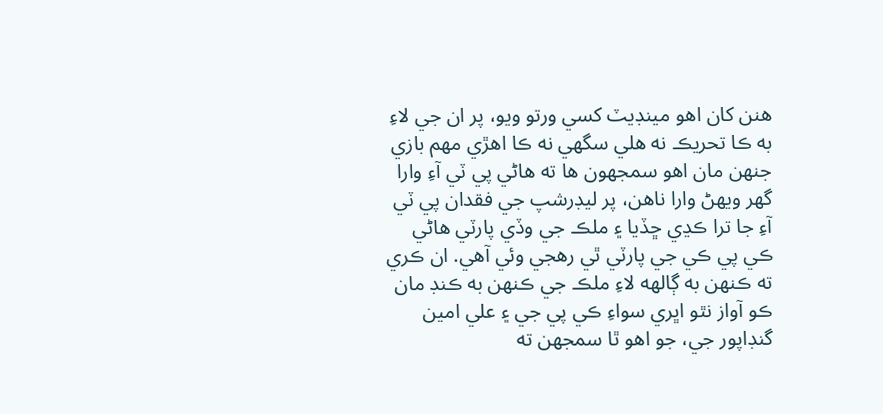هنن کان اهو مينڊيٽ کسي ورتو ويو، پر ان جي لاءِ به ڪا تحريڪ نه هلي سگهي نه ڪا اهڙي مهم بازي جنهن مان اهو سمجهون ها ته هاڻي پي ٽي آءِ وارا گهر ويهڻ وارا ناهن، پر ليڊرشپ جي فقدان پي ٽي آءِ جا ترا ڪڍي ڇڏيا ۽ ملڪ جي وڏي پارٽي هاڻي ڪي پي ڪي جي پارٽي ٿي رهجي وئي آهي. ان ڪري ته ڪنهن به ڳالھه لاءِ ملڪ جي ڪنهن به ڪنڊ مان ڪو آواز نٿو اڀري سواءِ ڪي پي جي ۽ علي امين گنڊاپور جي، جو اهو ٿا سمجهن ته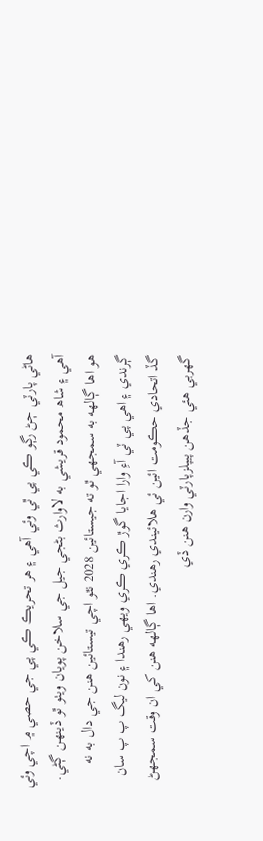هاڻي پارٽي ڄڻ رڳو ڪي پي ٿي وئي آهي ۽ هر تحريڪ ڪي پي جي حصي ۾ اچي وئي آهي ۽ شاھ محمود قريشي به لاوارث بڻجي جيل جي سلاخن پويان ويٺو ٿو ڏينهن ڳڻي. هو اها ڳالھه به سمجهي ٿو ته جيستائين 2028 نٿو اچي تيستائين هنن جي دال به نه ڳرندي ۽ اهي پي ٽي آءِ وارا اجايا گوڙ ڪري ڪري ويهي رهندا ۽ نون ليگ پ پ سان گڏ اتحادي حڪومت ائين ئي هلائيندي رهندي. اها ڳالھه هنن کي ان وقت سمجهڻ گهربي هئي جڏهن پيپلزپارٽي وارن هنن ڏي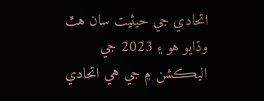اتحادي جي حيثيت سان هٿ وڌايو هو ۽ 2023 جي اليڪشن ۾ جي هي اتحادي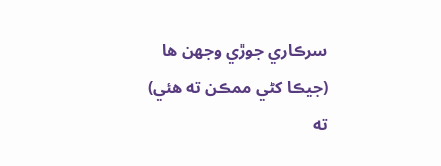سرڪاري جوڙي وجهن ها (جيڪا کڻي ممڪن ته هئي) ته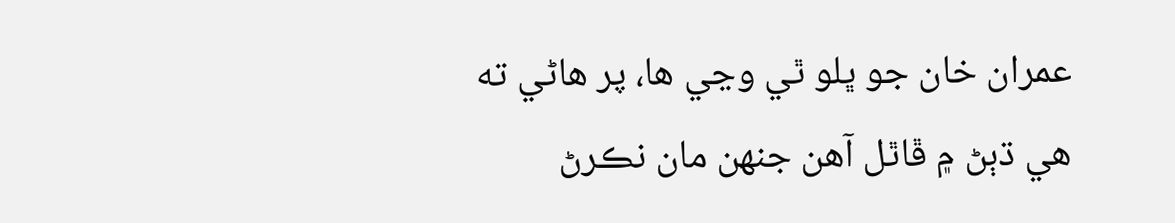عمران خان جو ڀلو ٿي وڃي ها، پر هاڻي ته هي ڌٻڻ ۾ ڦاٿل آهن جنهن مان نڪرڻ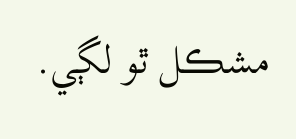مشڪل ٿو لڳي.